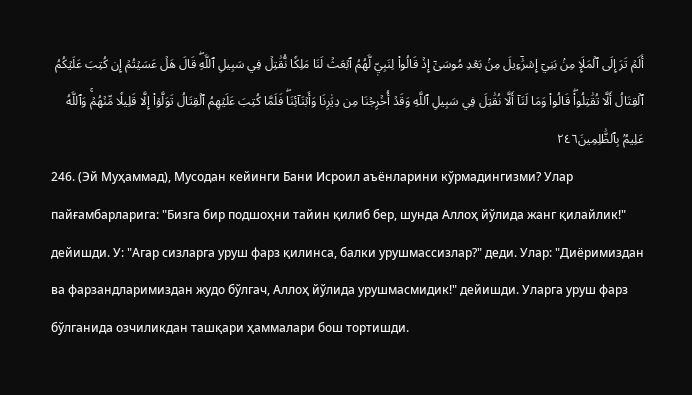أَلَمۡ تَرَ إِلَى ٱلۡمَلَإِ مِنۢ بَنِيٓ إِسۡرَٰٓءِيلَ مِنۢ بَعۡدِ مُوسَىٰٓ إِذۡ قَالُواْ لِنَبِيّٖ لَّهُمُ ٱبۡعَثۡ لَنَا مَلِكٗا نُّقَٰتِلۡ فِي سَبِيلِ ٱللَّهِۖ قَالَ هَلۡ عَسَيۡتُمۡ إِن كُتِبَ عَلَيۡكُمُ ٱلۡقِتَالُ أَلَّا تُقَٰتِلُواْۖ قَالُواْ وَمَا لَنَآ أَلَّا نُقَٰتِلَ فِي سَبِيلِ ٱللَّهِ وَقَدۡ أُخۡرِجۡنَا مِن دِيَٰرِنَا وَأَبۡنَآئِنَاۖ فَلَمَّا كُتِبَ عَلَيۡهِمُ ٱلۡقِتَالُ تَوَلَّوۡاْ إِلَّا قَلِيلٗا مِّنۡهُمۡۚ وَٱللَّهُ عَلِيمُۢ بِٱلظَّٰلِمِينَ٢٤٦
246. (Эй Муҳаммад), Мусодан кейинги Бани Исроил аъёнларини кўрмадингизми? Улар пайғамбарларига: "Бизга бир подшоҳни тайин қилиб бер, шунда Аллоҳ йўлида жанг қилайлик!" дейишди. У: "Агар сизларга уруш фарз қилинса, балки урушмассизлар?" деди. Улар: "Диёримиздан ва фарзандларимиздан жудо бўлгач, Аллоҳ йўлида урушмасмидик!" дейишди. Уларга уруш фарз бўлганида озчиликдан ташқари ҳаммалари бош тортишди.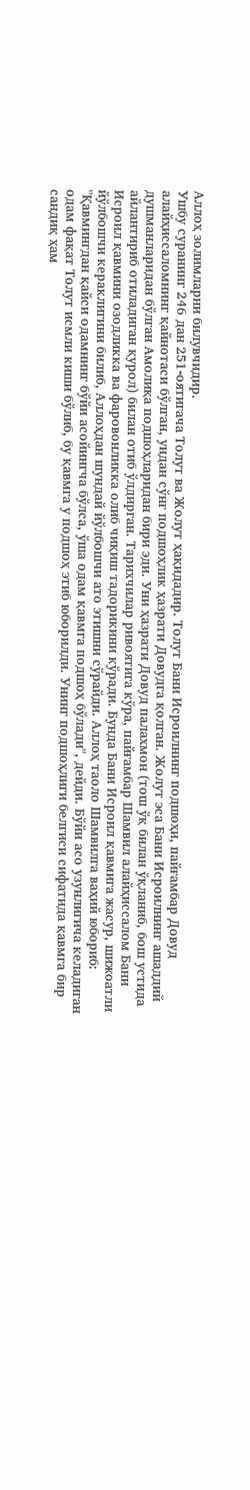Аллоҳ золимларни билувчидир.
Ушбу суранинг 246 дан 251-оятигача Толут ва Жолут ҳақидадир. Толут Бани Исроилнинг подшоҳи, пайғамбар Довуд алайҳиссаломнинг қайнотаси бўлган, ундан сўнг подшоҳлик ҳазрати Довудга қолган. Жолут эса Бани Исроилнинг ашаддий душманларидан бўлган Амолиқа подшоҳларидан бири эди. Уни ҳазрати Довуд палахмон (тош ўқ билан ўқланиб, бош устида айлантириб отиладиган қурол) билан отиб ўлдирган. Тарихчилар ривоятига кўра, пайғамбар Шамвил алайҳиссалом Бани Исроил қавмини озодликка ва фаровонликка олиб чиқиш тадорикини кўради. Бунда Бани Исроил қавмига жасур, шижоатли йўлбошчи кераклигини билиб, Аллоҳдан шундай йўлбошчи ато этишни сўрайди. Аллоҳ таоло Шамвилга ваҳий юбориб: "Қавмингдан қайси одамнинг бўйи асойингча бўлса, ўша одам қавмга подшоҳ бўлади", дейди. Бўйи асо узунлигича келадиган одам фақат Толут исмли киши бўлиб, бу қавмга у подшоҳ этиб юборилди. Унинг подшоҳлиги белгиси сифатида қавмга бир сандиқ ҳам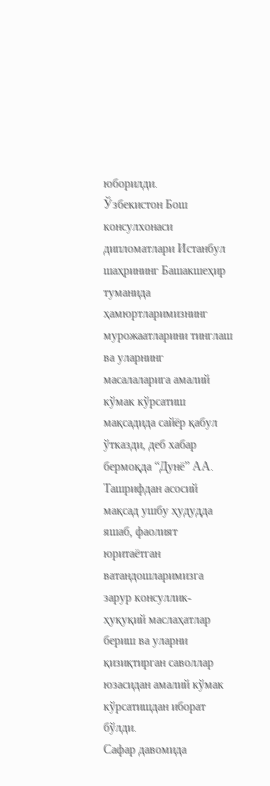юборилди.
Ўзбекистон Бош консулхонаси дипломатлари Истанбул шаҳрининг Башакшеҳир туманида ҳамюртларимизнинг мурожаатларини тинглаш ва уларнинг масалаларига амалий кўмак кўрсатиш мақсадида сайёр қабул ўтказди, деб хабар бермоқда “Дунё” АА.
Ташрифдан асосий мақсад ушбу ҳудудда яшаб, фаолият юритаётган ватандошларимизга зарур консуллик-ҳуқуқий маслаҳатлар бериш ва уларни қизиқтирган саволлар юзасидан амалий кўмак кўрсатишдан иборат бўлди.
Сафар давомида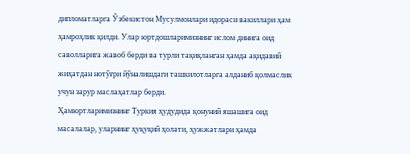дипломатларга Ўзбекистон Мусулмонлари идораси вакиллари ҳам ҳамроҳлик қилди. Улар юртдошларимизнинг ислом динига оид саволларига жавоб берди ва турли тақиқланган ҳамда ақидавий жиҳатдан нотўғри йўналишдаги ташкилотларга алданиб қолмаслик учун зарур маслаҳатлар берди.
Ҳамюртларимизнинг Туркия ҳудудида қонуний яшашига оид масалалар, уларнинг ҳуқуқий ҳолати, ҳужжатлари ҳамда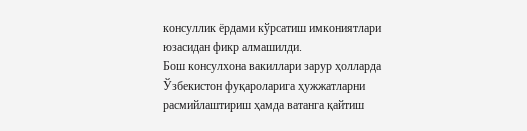консуллик ёрдами кўрсатиш имкониятлари юзасидан фикр алмашилди.
Бош консулхона вакиллари зарур ҳолларда Ўзбекистон фуқароларига ҳужжатларни расмийлаштириш ҳамда ватанга қайтиш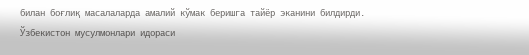билан боғлиқ масалаларда амалий кўмак беришга тайёр эканини билдирди.
Ўзбекистон мусулмонлари идораси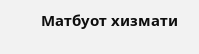Матбуот хизмати